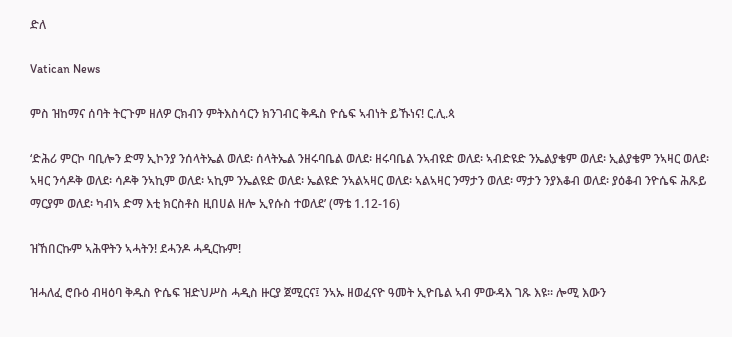ድለ

Vatican News

ምስ ዝከማና ሰባት ትርጉም ዘለዎ ርክብን ምትእስሳርን ክንገብር ቅዱስ ዮሴፍ ኣብነት ይኹነና! ር.ሊ.ጳ

‘ድሕሪ ምርኮ ባቢሎን ድማ ኢኮንያ ንሰላትኤል ወለደ፡ ሰላትኤል ንዘሩባቤል ወለደ፡ ዘሩባቤል ንኣብዩድ ወለደ፡ ኣብድዩድ ንኤልያቄም ወለደ፡ ኢልያቄም ንኣዛር ወለደ፡ ኣዛር ንሳዶቅ ወለደ፡ ሳዶቅ ንኣኪም ወለደ፡ ኣኪም ንኤልዩድ ወለደ፡ ኤልዩድ ንኣልኣዛር ወለደ፡ ኣልኣዛር ንማታን ወለደ፡ ማታን ንያእቆብ ወለደ፡ ያዕቆብ ንዮሴፍ ሕጹይ ማርያም ወለደ፡ ካብኣ ድማ እቲ ክርስቶስ ዚበሀል ዘሎ ኢየሱስ ተወለደ’ (ማቴ 1.12-16)

ዝኸበርኩም ኣሕዋትን ኣሓትን! ደሓንዶ ሓዲርኩም!

ዝሓለፈ ሮቡዕ ብዛዕባ ቅዱስ ዮሴፍ ዝድህሥስ ሓዲስ ዙርያ ጀሚርና፤ ንኣኡ ዘወፈናዮ ዓመት ኢዮቤል ኣብ ምውዳእ ገጹ እዩ። ሎሚ እውን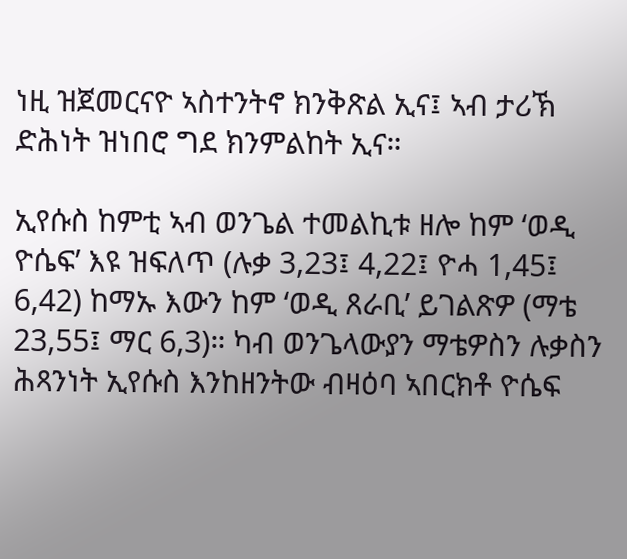ነዚ ዝጀመርናዮ ኣስተንትኖ ክንቅጽል ኢና፤ ኣብ ታሪኽ ድሕነት ዝነበሮ ግደ ክንምልከት ኢና።

ኢየሱስ ከምቲ ኣብ ወንጌል ተመልኪቱ ዘሎ ከም ‘ወዲ ዮሴፍ’ እዩ ዝፍለጥ (ሉቃ 3,23፤ 4,22፤ ዮሓ 1,45፤ 6,42) ከማኡ እውን ከም ‘ወዲ ጸራቢ’ ይገልጽዎ (ማቴ 23,55፤ ማር 6,3)። ካብ ወንጌላውያን ማቴዎስን ሉቃስን ሕጻንነት ኢየሱስ እንከዘንትው ብዛዕባ ኣበርክቶ ዮሴፍ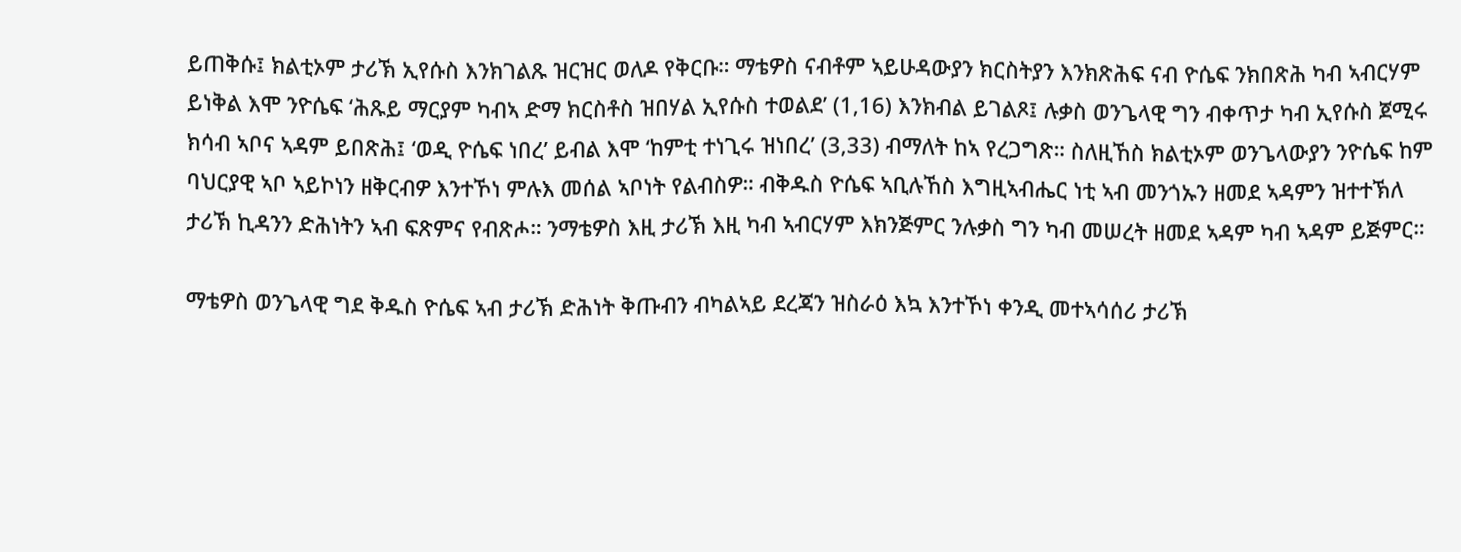ይጠቅሱ፤ ክልቲኦም ታሪኽ ኢየሱስ እንክገልጹ ዝርዝር ወለዶ የቅርቡ። ማቴዎስ ናብቶም ኣይሁዳውያን ክርስትያን እንክጽሕፍ ናብ ዮሴፍ ንክበጽሕ ካብ ኣብርሃም ይነቅል እሞ ንዮሴፍ ‘ሕጹይ ማርያም ካብኣ ድማ ክርስቶስ ዝበሃል ኢየሱስ ተወልደ’ (1,16) እንክብል ይገልጾ፤ ሉቃስ ወንጌላዊ ግን ብቀጥታ ካብ ኢየሱስ ጀሚሩ ክሳብ ኣቦና ኣዳም ይበጽሕ፤ ‘ወዲ ዮሴፍ ነበረ’ ይብል እሞ ‘ከምቲ ተነጊሩ ዝነበረ’ (3,33) ብማለት ከኣ የረጋግጽ። ስለዚኸስ ክልቲኦም ወንጌላውያን ንዮሴፍ ከም ባህርያዊ ኣቦ ኣይኮነን ዘቅርብዎ እንተኾነ ምሉእ መሰል ኣቦነት የልብስዎ። ብቅዱስ ዮሴፍ ኣቢሉኸስ እግዚኣብሔር ነቲ ኣብ መንጎኡን ዘመደ ኣዳምን ዝተተኽለ ታሪኽ ኪዳንን ድሕነትን ኣብ ፍጽምና የብጽሖ። ንማቴዎስ እዚ ታሪኽ እዚ ካብ ኣብርሃም እክንጅምር ንሉቃስ ግን ካብ መሠረት ዘመደ ኣዳም ካብ ኣዳም ይጅምር።

ማቴዎስ ወንጌላዊ ግደ ቅዱስ ዮሴፍ ኣብ ታሪኽ ድሕነት ቅጡብን ብካልኣይ ደረጃን ዝስራዕ እኳ እንተኾነ ቀንዲ መተኣሳሰሪ ታሪኽ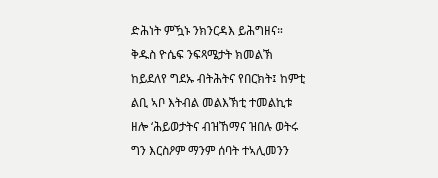ድሕነት ምዃኑ ንክንርዳእ ይሕግዘና። ቅዱስ ዮሴፍ ንፍጻሜታት ክመልኽ ከይደለየ ግደኡ ብትሕትና የበርክት፤ ከምቲ ልቢ ኣቦ እትብል መልእኽቲ ተመልኪቱ ዘሎ ‘ሕይወታትና ብዝኸማና ዝበሉ ወትሩ ግን እርስዖም ማንም ሰባት ተኣሊመንን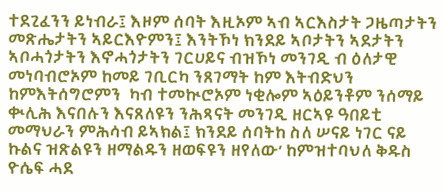ተደጊፈንን ይነብራ፤ እዞም ሰባት እዚኦም ኣብ ኣርእስታት ጋዜጣታትን መጽሔታትን ኣይርእዮምን፤ እንትኾነ ክንደይ ኣቦታትን ኣደታትን ኣቦሓጎታትን እኖሓጎታትን ገርሀይና ብዝኾነ መንገዲ ብ ዕለታዊ መነባብሮኦም ከመይ ገቢርካ ንጸገማት ከም እትብድህን ከምእትሰግሮምን  ካብ ተመኲሮኦም ነቂሎም ኣዕይንቶም ንሰማይ ቊሊሕ እናበሉን እናጸለዩን ንሕጻናት መንገዲ ዘርኣዩ ዓበይቲ መማህራን ምሕሳብ ይኣክል፤ ክንደይ ሰባትከ ስለ ሠናይ ነገር ናይ ኩልና ዝጽልዩን ዘማልዱን ዘወፍዩን ዘየለው’ ከምዝተባህለ ቅዱስ ዮሴፍ ሓደ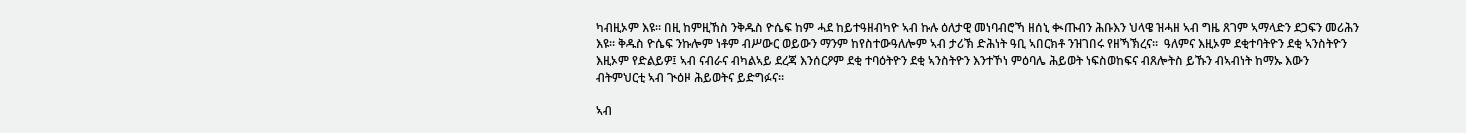ካብዚኦም እዩ። በዚ ከምዚኸስ ንቅዱስ ዮሴፍ ከም ሓደ ከይተዓዘብካዮ ኣብ ኩሉ ዕለታዊ መነባብሮኻ ዘሰኒ ቊጡብን ሕቡእን ህላዌ ዝሓዘ ኣብ ግዜ ጸገም ኣማላድን ደጋፍን መሪሕን እዩ። ቅዱስ ዮሴፍ ንኩሎም ነቶም ብሥውር ወይውን ማንም ከየስተውዓለሎም ኣብ ታሪኽ ድሕነት ዓቢ ኣበርክቶ ንዝገበሩ የዘኻኽረና።  ዓለምና እዚኦም ደቂተባትዮን ደቂ ኣንስትዮን እዚኦም የድልይዎ፤ ኣብ ናብራና ብካልኣይ ደረጃ እንሰርዖም ደቂ ተባዕትዮን ደቂ ኣንስትዮን እንተኾነ ምዕባሌ ሕይወት ነፍስወከፍና ብጸሎትስ ይኹን ብኣብነት ከማኡ እውን ብትምህርቲ ኣብ ጒዕዞ ሕይወትና ይድግፉና።

ኣብ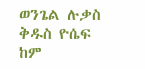ወንጌል ሉቃስ ቅዱስ ዮሴፍ ከም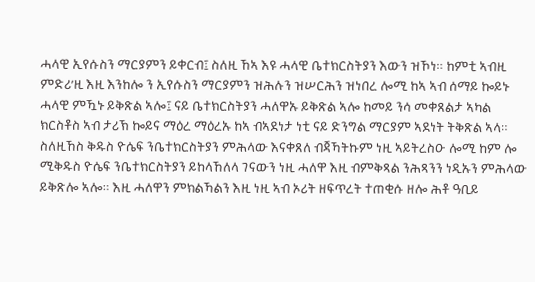ሓላዊ ኢየሱስን ማርያምን ይቀርብ፤ ስለዚ ኸኣ እዩ ሓላዊ ቤተክርስትያን እውን ዝኾነ። ከምቲ ኣብዚ ምድሪ’ዚ እዚ እንከሎ ን ኢየሱስን ማርያምን ዝሕሉን ዝሠርሕን ዝነበረ ሎሚ ከኣ ኣብ ሰማይ ኰይኑ ሓላዊ ምዃኑ ይቅጽል ኣሎ፤ ናይ ቤተክርስትያን ሓለዋኡ ይቅጽል ኣሎ ከመይ ንሳ መቀጸልታ ኣካል ክርስቶስ ኣብ ታሪኽ ኰይና ማዕረ ማዕረኡ ከኣ ብኣደነታ ነቲ ናይ ድንግል ማርያም ኣደነት ትቅጽል ኣላ። ስለዚኸስ ቅዱስ ዮሴፍ ንቤተክርስትያን ምሕላው እናቀጸለ ብጃኻትኩም ነዚ ኣይትረስዑ ሎሚ ከም ሎ ሚቅዱስ ዮሴፍ ንቤተክርስትያን ይከላኸለላ ገናውን ነዚ ሓለዋ እዚ ብምቅጻል ንሕጻንን ነዲኡን ምሕላው ይቅጽሎ ኣሎ። እዚ ሓለዋን ምክልኻልን እዚ ነዚ ኣብ ኦሪት ዘፍጥረት ተጠቂሱ ዘሎ ሕቶ ዓቢይ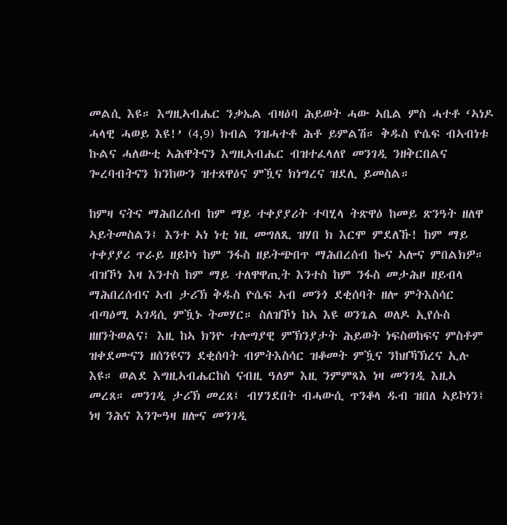መልሲ እዩ። እግዚኣብሔር ንቃኤል ብዛዕባ ሕይወት ሓው ኣቤል ምስ ሓተቶ ‘ኣነዶ ሓላዊ ሓወይ እዩ!’ (4,9) ክብል ንዝሓተቶ ሕቶ ይምልሽ። ቅዱስ ዮሴፍ ብኣብነቱ ኩልና ሓለውቲ ኣሕዋትናን እግዚኣብሔር ብዝተፈላለየ መንገዲ ንዘቅርበልና ጐረባብትናን ክንከውን ዝተጸዋዕና ምዃና ክነግረና ዝደሊ ይመስል።

ከምዛ ናትና ማሕበረሰብ ከም ማይ ተቀያያሪት ተባሂላ ትጽዋዕ ከመይ ጽንዓት ዘለዋ ኣይትመስልን፤ እንተ ኣነ ነቲ ነዚ መግለጺ ዝሃበ ክ እርሞ ምደለኹ! ከም ማይ ተቀያያሪ ጥራይ ዘይኮነ ከም ንፋስ ዘይትጭበጥ ማሕበረሰብ ኰና ኣሎና ምበልክዎ። ብዝኾነ እዛ እንተስ ከም ማይ ተለዋዋጢት እንተስ ከም ንፋስ መታሕዞ ዘይብላ ማሕበረሰብና ኣብ ታሪኽ ቅዱስ ዮሴፍ ኣብ መንጎ ደቂሰባት ዘሎ ምትእስሳር ብጣዕሚ ኣገዳሲ ምዃኑ ትመሃር። ስለዝኾነ ከኣ እዩ ወንጌል ወለዶ ኢየሱስ ዘዘንትወልና፤ እዚ ከኣ ክንዮ ተሎግያዊ ምኽንያታት ሕይወት ነፍስወከፍና ምስቶም ዝቀደሙናን ዘሰንዩናን ደቂሰባት ብምትእስሳር ዝቆመት ምዃና ንከዘኻኽረና ኢሉ እዩ። ወልደ እግዚኣብሔርከስ ናብዚ ዓለም እዚ ንምምጻእ ነዛ መንገዲ እዚኣ መረጸ። መንገዲ ታሪኽ መረጸ፤ ብሃንደበት ብሓውሲ ጥንቆላ ዱብ ዝበለ ኣይኮነን፤ ነዛ ንሕና እንጐዓዛ ዘሎና መንገዲ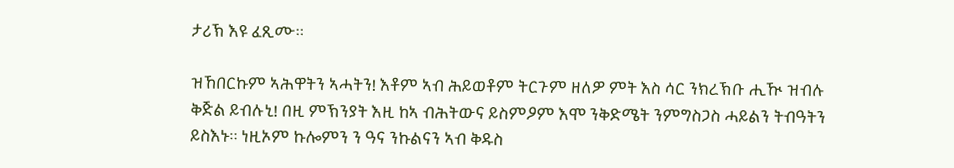ታሪኽ እዩ ፈጺሙ።

ዝኸበርኩም ኣሕዋትን ኣሓትን! እቶም ኣብ ሕይወቶም ትርጉም ዘለዎ ምት እስ ሳር ንክረኽቡ ሒዂ ዝብሉ ቅጅል ይብሉኒ! በዚ ምኽንያት እዚ ከኣ ብሕትውና ይስምዖም እሞ ንቅድሜት ንምግስጋስ ሓይልን ትብዓትን ይስእኑ። ነዚኦም ኩሎምን ን ዓና ንኩልናን ኣብ ቅዱስ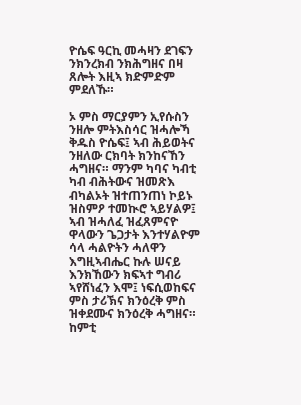ዮሴፍ ዓርኪ መሓዛን ደገፍን ንክንረክብ ንክሕግዘና በዛ ጸሎት እዚኣ ክድምድም ምደለኹ።

ኦ ምስ ማርያምን ኢየሱስን ንዘሎ ምትእስሳር ዝሓሎኻ ቅዱስ ዮሴፍ፤ ኣብ ሕይወትና ንዘለው ርክባት ክንከናኸን ሓግዘና። ማንም ካባና ካብቲ ካብ ብሕትውና ዝመጽእ ብካልኦት ዝተጠንጠነ ኮይኑ ዝስምዖ ተመኲሮ ኣይሃልዎ፤ ኣብ ዝሓለፈ ዝፈጸምናዮ ዋላውን ጌጋታት እንተሃልዮም ሳላ ሓልዮትን ሓለዋን እግዚኣብሔር ኩሉ ሠናይ እንክኸውን ክፍኣተ ግብሪ ኣየሸነፈን እሞ፤ ነፍሲወከፍና ምስ ታሪኽና ክንዕረቅ ምስ ዝቀደሙና ክንዕረቅ ሓግዘና። ከምቲ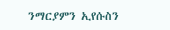ንማርያምን ኢየሱስን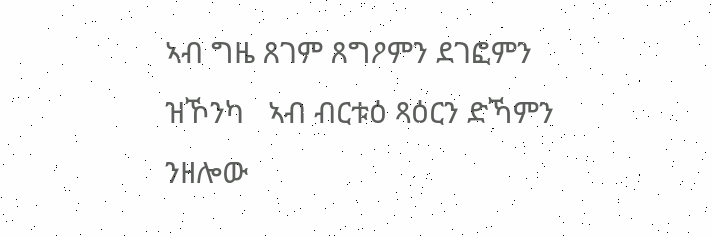ኣብ ግዜ ጸገም ጸግዖምን ደገፎምን ዝኾንካ   ኣብ ብርቱዕ ጻዕርን ድኻምን ንዘሎው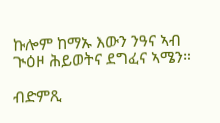ኩሎም ከማኡ እውን ንዓና ኣብ ጒዕዞ ሕይወትና ደግፈና ኣሜን።

ብድምጺ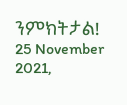ንምክትታል!
25 November 2021,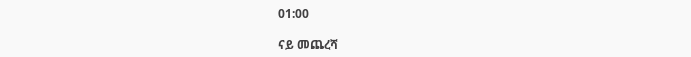01:00

ናይ መጨረሻ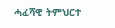ሓፈሻዊ ትምህርተ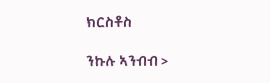ክርስቶስ

ንኩሉ ኣንብብ >